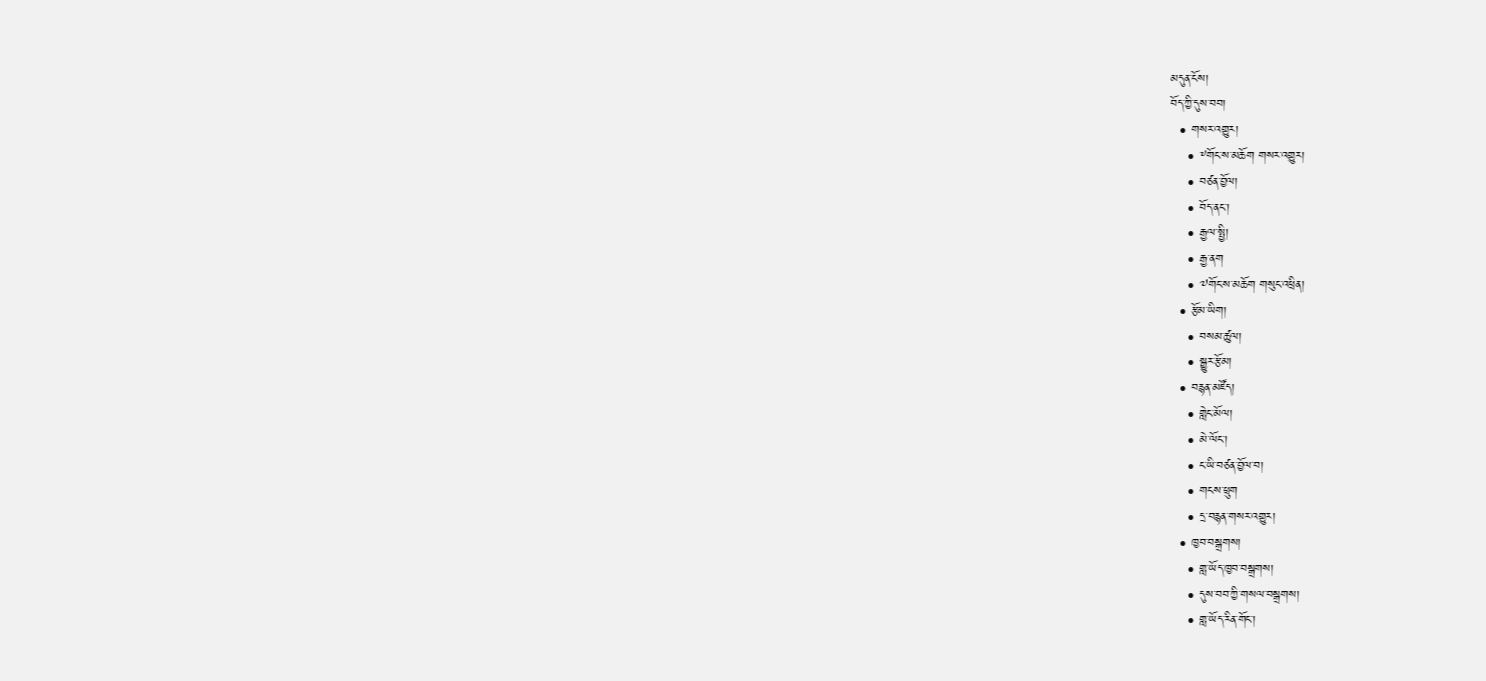མདུན་ངོས།
བོད་ཀྱི་དུས་བབ།
  • གསར་འགྱུར།
    • ༸གོང་ས་མཆོག གསར་འགྱུར།
    • བཙན་བྱོལ།
    • བོད་ནང་།
    • རྒྱལ་སྤྱི།
    • རྒྱ་ནག
    • ༧གོང་ས་མཆོག གསུང་འཕྲིན།
  • རྩོམ་ཡིག།
    • བསམ་ཚུལ།
    • སྒྱུར་རྩོམ།
  • བརྙན་མཛོད།
    • གླེང་མོལ།
    • མེ་ལོང་།
    • ང་ཡི་བཙན་བྱོལ་བ།
    • གངས་ཕྲུག
    • དྲ་བརྙན་གསར་འགྱུར།
  • ཁྱབ་བསྒྲགས།
    • གླ་ཡོད་ཁྱབ་བསྒྲགས།
    • དུས་བབ་ཀྱི་གསལ་བསྒྲགས།
    • གླ་ཡོད་རིན་གོང་།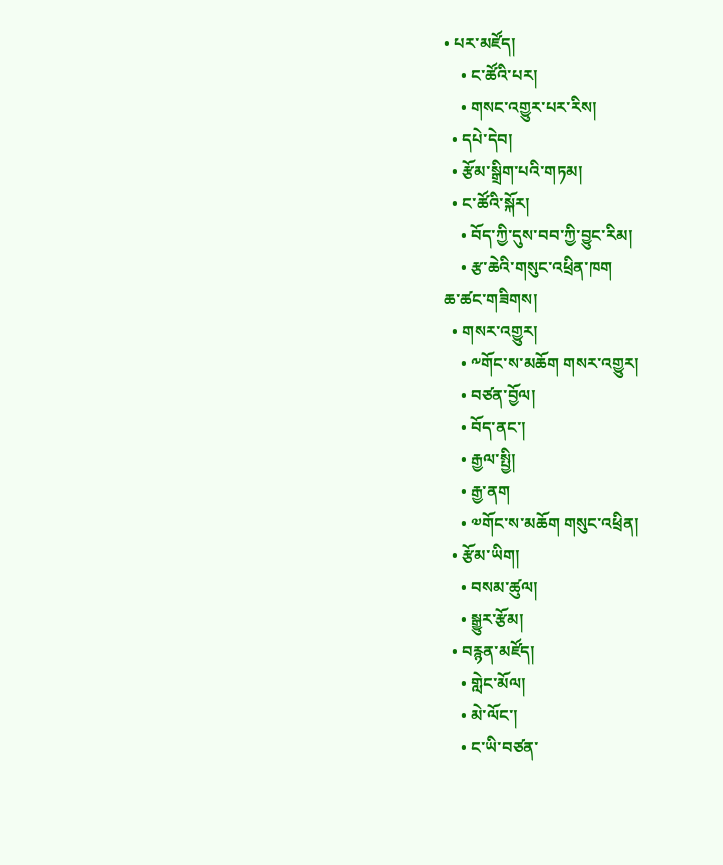• པར་མཛོད།
    • ང་ཚོའི་པར།
    • གསང་འགྱུར་པར་རིས།
  • དཔེ་དེབ།
  • རྩོམ་སྒྲིག་པའི་གཏམ།
  • ང་ཚོའི་སྐོར།
    • བོད་ཀྱི་དུས་བབ་ཀྱི་བྱུང་རིམ།
    • རྩ་ཆེའི་གསུང་འཕྲིན་ཁག
ཆ་ཚང་གཟིགས།
  • གསར་འགྱུར།
    • ༸གོང་ས་མཆོག གསར་འགྱུར།
    • བཙན་བྱོལ།
    • བོད་ནང་།
    • རྒྱལ་སྤྱི།
    • རྒྱ་ནག
    • ༧གོང་ས་མཆོག གསུང་འཕྲིན།
  • རྩོམ་ཡིག།
    • བསམ་ཚུལ།
    • སྒྱུར་རྩོམ།
  • བརྙན་མཛོད།
    • གླེང་མོལ།
    • མེ་ལོང་།
    • ང་ཡི་བཙན་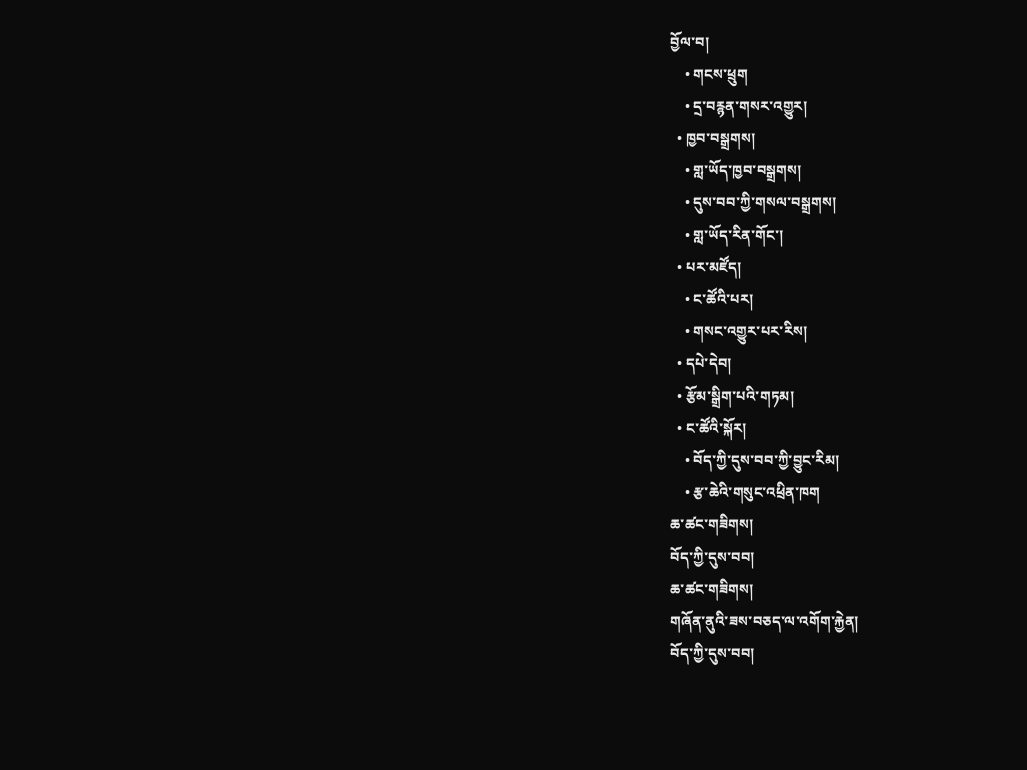བྱོལ་བ།
    • གངས་ཕྲུག
    • དྲ་བརྙན་གསར་འགྱུར།
  • ཁྱབ་བསྒྲགས།
    • གླ་ཡོད་ཁྱབ་བསྒྲགས།
    • དུས་བབ་ཀྱི་གསལ་བསྒྲགས།
    • གླ་ཡོད་རིན་གོང་།
  • པར་མཛོད།
    • ང་ཚོའི་པར།
    • གསང་འགྱུར་པར་རིས།
  • དཔེ་དེབ།
  • རྩོམ་སྒྲིག་པའི་གཏམ།
  • ང་ཚོའི་སྐོར།
    • བོད་ཀྱི་དུས་བབ་ཀྱི་བྱུང་རིམ།
    • རྩ་ཆེའི་གསུང་འཕྲིན་ཁག
ཆ་ཚང་གཟིགས།
བོད་ཀྱི་དུས་བབ།
ཆ་ཚང་གཟིགས།
གཞོན་ནུའི་ཟས་བཅད་ལ་འགོག་རྐྱེན།
བོད་ཀྱི་དུས་བབ།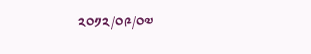༢༠༡༢/༠༩/༠༧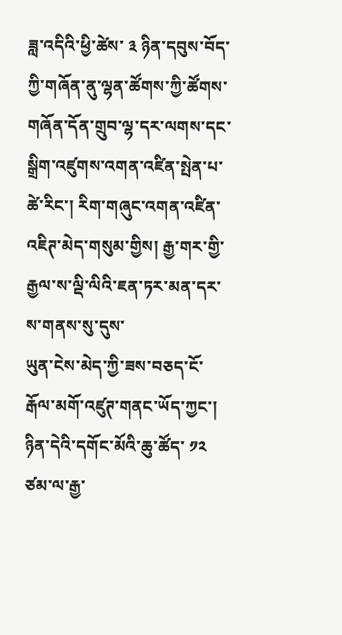ཟླ་འདིའི་ཕྱི་ཚེས་ ༣ ཉིན་དབུས་བོད་ཀྱི་གཞོན་ནུ་ལྷན་ཚོགས་ཀྱི་ཚོགས་གཞོན་དོན་གྲུབ་ལྷ་དར་ལགས་དང་སྒྲིག་འཛུགས་འགན་འཛིན་སྤེན་པ་ཚེ་རིང་། རིག་གཞུང་འགན་འཛིན་འཇིཊ་མེད་གསུམ་གྱིས། རྒྱ་གར་གྱི་རྒྱལ་ས་ལྡི་ལིའི་ཇན་ཏར་མན་དར་ས་གནས་སུ་དུས་
ཡུན་ངེས་མེད་ཀྱི་ཟས་བཅད་ངོ་རྒོལ་མགོ་འཛུཊ་གནང་ཡོད་ཀྱང་། ཉིན་དེའི་དགོང་མོའི་ཆུ་ཚོད་ ༡༢ ཙམ་ལ་རྒྱ་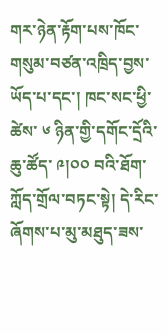གར་ཉེན་རྟོག་པས་ཁོང་གསུམ་བཙན་འཁྲིད་བྱས་ཡོད་པ་དང་། ཁང་སང་ཕྱི་ཚེས་ ༦ ཉིན་གྱི་དགོང་དྲོའི་ཆུ་ཚོད་ ༩།༠༠ བའི་ཐོག་ཀློད་གྲོལ་བཏང་སྟེ། དེ་རིང་ཞོགས་པ་མུ་མཐུད་ཟས་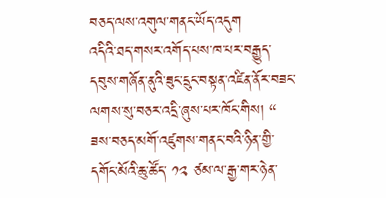བཅད་ལས་འགུལ་གནང་ཡོད་འདུག
འདིའི་ཐད་གསར་འགོད་པས་ཁ་པར་བརྒྱུད་དབུས་གཞོན་ནུའི་ཟུང་དྲུང་བསྟན་འཛིན་ནོར་བཟང་ལགས་སུ་བཅར་འདྲི་ཞུས་པར་ཁོང་གིས། “ ཟས་བཅད་མགོ་འཛུགས་གནང་བའི་ཉིན་གྱི་དགོང་མོའི་ཆུ་ཚོད་ ༡༢ ཙམ་ལ་རྒྱ་གར་ཉེན་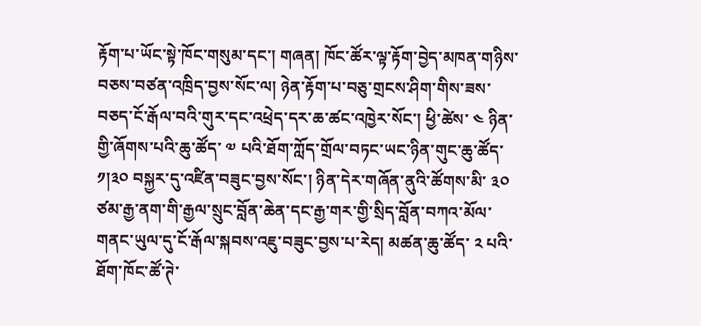རྟོག་པ་ཡོང་སྟེ་ཁོང་གསུམ་དང་། གཞན། ཁོང་ཚོར་ལྟ་རྟོག་བྱེད་མཁན་གཉིས་བཅས་བཙན་འཁྲིད་བྱས་སོང་ལ། ཉེན་རྟོག་པ་བཅུ་གྲངས་ཤིག་གིས་ཟས་བཅད་ངོ་རྒོལ་བའི་གུར་དང་འཕྲེད་དར་ཆ་ཚང་འཁྱེར་སོང་། ཕྱི་ཚེས་ ༤ ཉིན་གྱི་ཞོགས་པའི་ཆུ་ཚོད་ ༧ པའི་ཐོག་ཀློད་གྲོལ་བཏང་ཡང་ཉིན་གུང་ཆུ་ཚོད་ ༡།༣༠ བསྐྱར་དུ་འཛིན་བཟུང་བྱས་སོང་། ཉིན་དེར་གཞོན་ནུའི་ཚོགས་མི་ ༣༠ ཙམ་རྒྱ་ནག་གི་རྒྱལ་སྲུང་བློན་ཆེན་དང་རྒྱ་གར་གྱི་སྲིད་བློན་བཀའ་མོལ་གནང་ཡུལ་དུ་ངོ་རྒོལ་སྐབས་འཇུ་བཟུང་བྱས་པ་རེད། མཚན་ཆུ་ཚོད་ ༢ པའི་ཐོག་ཁོང་ཚོ་ཊེ་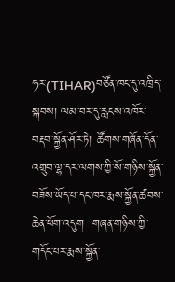ཧར་(TIHAR)བཙོན་ཁང་དུ་འཁྲིད་སྐབས། ལམ་བར་དུ་རླངས་འཁོར་བརྡབ་སྐྱོན་ཤོར་ཏེ། ཚོགས་གཞོན་དོན་འགྲུབ་ལྷ་དར་ལགས་ཀྱི་སོ་གཉིས་སྐྱོན་བཟོས་ཡོད་པ་དང་ཁར་རྨས་སྐྱོན་ཚབས་ཆེན་ཕོག་འདུག  གཞན་གཉིས་ཀྱི་གདོང་པར་རྨས་སྐྱོན་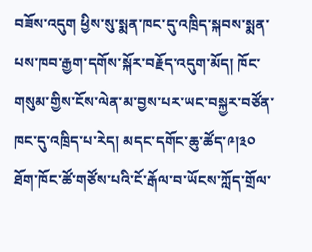བཟོས་འདུག ཕྱིས་སུ་སྨན་ཁང་དུ་འཁྲིད་སྐབས་སྨན་པས་ཁབ་རྒྱག་དགོས་སྐོར་བརྗོད་འདུག་མོད། ཁོང་གསུམ་གྱིས་ངོས་ལེན་མ་བྱས་པར་ཡང་བསྐྱར་བཙོན་ཁང་དུ་འཁྲིད་པ་རེད། མདང་དགོང་ཆུ་ཚོད་༩།༣༠ ཐོག་ཁོང་ཚོ་གཙོས་པའི་ངོ་རྒོལ་བ་ཡོངས་ཀློད་གྲོལ་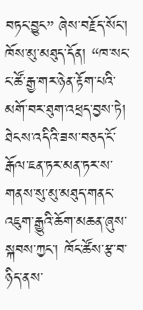བཏང་བྱུང” ཞེས་བརྗོད་སོང་།
ཁོས་མུ་མཐུད་དོན། “ཁ་སང་ང་ཚོ་རྒྱ་གར་ཉེན་རྟོག་པའི་མགོ་བར་ཐུག་འཕྲད་བྱས་ཏེ། ཐེངས་འདིའི་ཟས་བཅད་ངོ་རྒོལ་ཇན་ཏར་མན་ཏར་ས་གནས་སུ་མུ་མཐུད་གནང་འཇུག་རྒྱུའི་ཆོག་མཆན་ཞུས་སྐབས་ཀྱང་། ཁོང་ཚོས་རྩ་བ་ཉིད་ནས་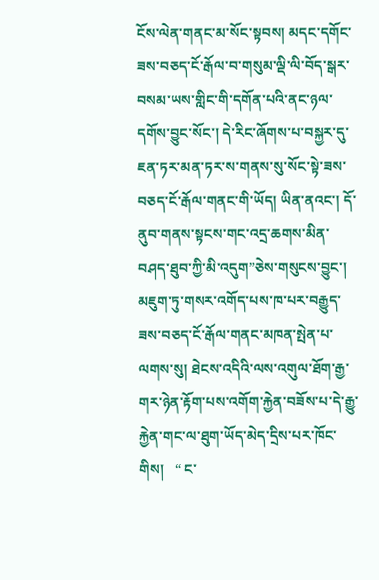ངོས་ལེན་གནང་མ་སོང་སྟབས། མདང་དགོང་ཟས་བཅད་ངོ་རྒོལ་བ་གསུམ་ལྡི་ལི་བོད་སྒར་བསམ་ཡས་གླིང་གི་དགོན་པའི་ནང་ཉལ་དགོས་བྱུང་སོང་། དེ་རིང་ཞོགས་པ་བསྐྱར་དུ་ཇན་ཏར་མན་ཏར་ས་གནས་སུ་སོང་སྟེ་ཟས་བཅད་ངོ་རྒོལ་གནང་གི་ཡོད། ཡིན་ནའང་། དོ་ནུབ་གནས་སྟངས་གང་འདྲ་ཆགས་མིན་བཤད་ཐུབ་ཀྱི་མི་འདུག”ཅེས་གསུངས་བྱུང་།
མཇུག་ཏུ་གསར་འགོད་པས་ཁ་པར་བརྒྱུད་ཟས་བཅད་ངོ་རྒོལ་གནང་མཁན་སྤེན་པ་ལགས་སུ། ཐེངས་འདིའི་ལས་འགུལ་ཐོག་རྒྱ་གར་ཉེན་རྟོག་པས་འགོག་རྐྱེན་བཟོས་པ་དེ་རྒྱུ་རྐྱེན་གང་ལ་ཐུག་ཡོད་མེད་དྲིས་པར་ཁོང་གིས།   “ ང་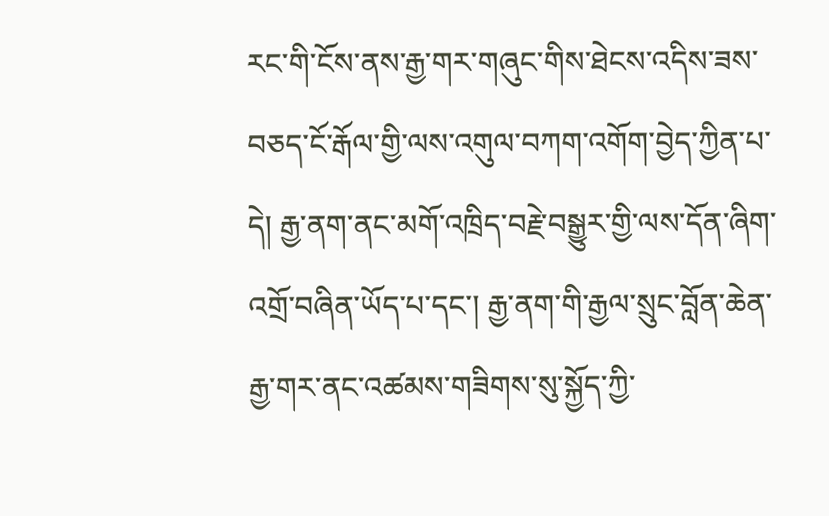རང་གི་ངོས་ནས་རྒྱ་གར་གཞུང་གིས་ཐེངས་འདིས་ཟས་བཅད་ངོ་རྒོལ་གྱི་ལས་འགུལ་བཀག་འགོག་བྱེད་ཀྱིན་པ་དེ། རྒྱ་ནག་ནང་མགོ་འཁྲིད་བརྗེ་བསྒྱུར་གྱི་ལས་དོན་ཞིག་འགྲོ་བཞིན་ཡོད་པ་དང་། རྒྱ་ནག་གི་རྒྱལ་སྲུང་བློན་ཆེན་རྒྱ་གར་ནང་འཚམས་གཟིགས་སུ་སྐྱོད་ཀྱི་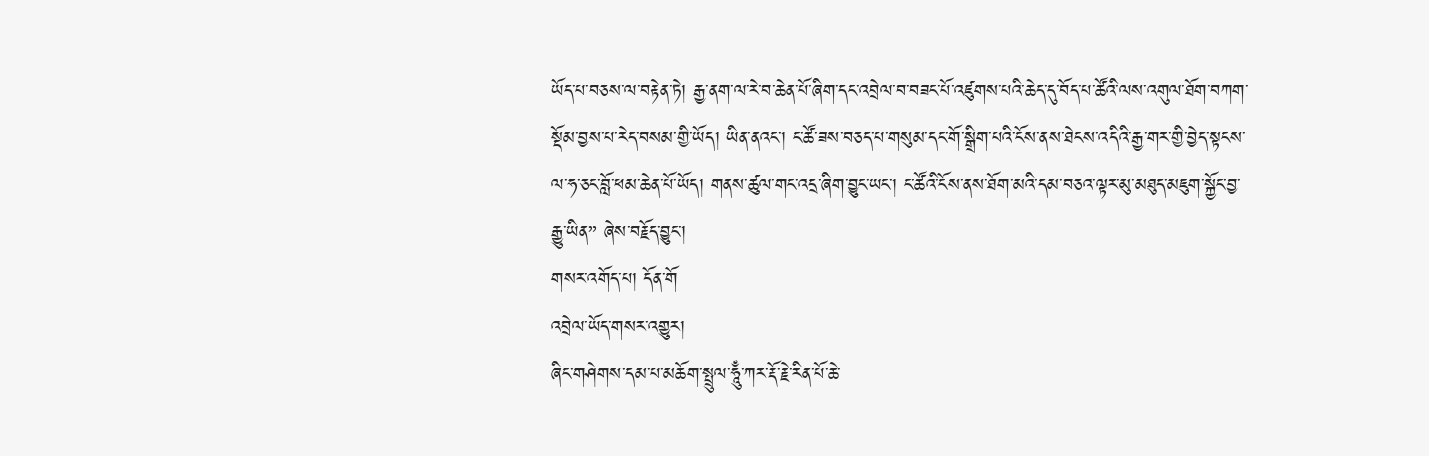ཡོད་པ་བཅས་ལ་བརྟེན་ཏེ། རྒྱ་ནག་ལ་རེ་བ་ཆེན་པོ་ཞིག་དང་འབྲེལ་བ་བཟང་པོ་འཛུགས་པའི་ཆེད་དུ་བོད་པ་ཚོའི་ལས་འགུལ་ཐོག་བཀག་སྡོམ་བྱས་པ་རེད་བསམ་གྱི་ཡོད། ཡིན་ནའང་། ང་ཚོ་ཟས་བཅད་པ་གསུམ་དང་གོ་སྒྲིག་པའི་ངོས་ནས་ཐེངས་འདིའི་རྒྱ་གར་གྱི་བྱེད་སྟངས་ལ་ཧ་ཅང་བློ་ཕམ་ཆེན་པོ་ཡོད། གནས་ཚུལ་གང་འདྲ་ཞིག་བྱུང་ཡང་། ང་ཚོའི་ངོས་ནས་ཐོག་མའི་དམ་བཅའ་ལྟར་མུ་མཐུད་མཇུག་སྐྱོང་བྱ་རྒྱུ་ཡིན” ཞེས་བརྗོད་བྱུང་།
གསར་འགོད་པ། དོན་གོ
འབྲེལ་ཡོད་གསར་འགྱུར།
ཞིང་གཤེགས་དམ་པ་མཆོག་སྤྲུལ་ཧཱུྃ་ཀར་རྡོ་རྗེ་རིན་པོ་ཆེ་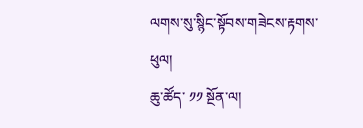ལགས་སུ་སྙིང་སྟོབས་གཟེངས་རྟགས་ཕུལ།
ཆུ་ཚོད་ ༡༡ སྔོན་ལ།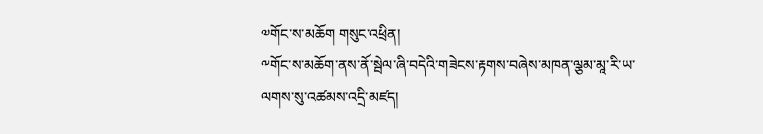༧གོང་ས་མཆོག གསུང་འཕྲིན།
༸གོང་ས་མཆོག་ནས་ནོ་སྦེལ་ཞི་བདེའི་གཟེངས་རྟགས་བཞེས་མཁན་ལྕམ་མཱ་རི་ཡ་ལགས་སུ་འཚམས་འདྲི་མཛད།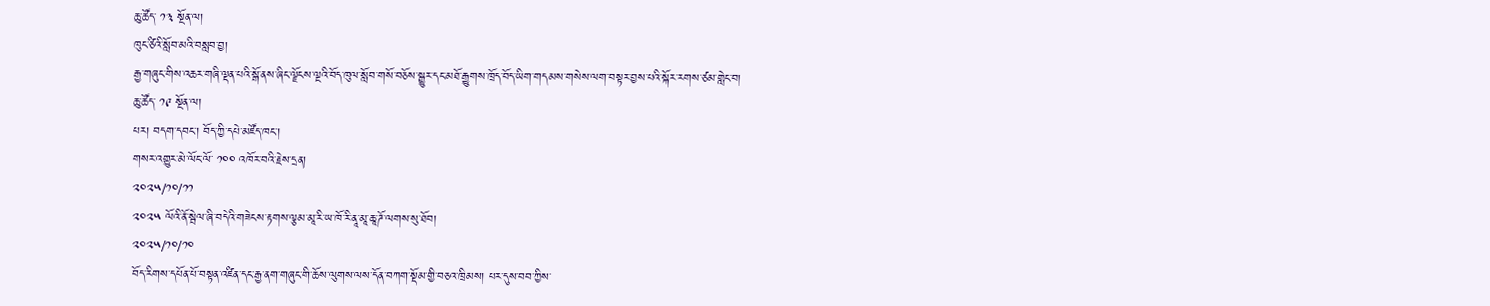ཆུ་ཚོད་ ༡༣ སྔོན་ལ།
ཁུང་ཙིའི་སློབ་མའི་བསླབ་བྱ།
རྒྱ་གཞུང་གིས་འཆར་གཞི་ལྡན་པའི་སྒོ་ནས་ཞིང་ལྗོངས་ལྔའི་བོད་ཁུལ་སློབ་གསོ་བཅོས་སྒྱུར་དང་མཐོ་རྒྱུགས་ཁྲོད་བོད་ཡིག་གདམས་གསེས་ལག་བསྟར་བྱས་པའི་སྐོར་རགས་ཙམ་གླེང་བ།
ཆུ་ཚོད་ ༡༩ སྔོན་ལ།
པར། བདག་དབང་། བོད་ཀྱི་དཔེ་མཛོད་ཁང་།
གསར་འགྱུར་མེ་ལོང་ལོ་ ༡༠༠ འཁོར་བའི་རྗེས་དྲན།
༢༠༢༥/༡༠/༡༡
༢༠༢༥ ལོའི་ནོ་སྦེལ་ཞི་བདེའི་གཟེངས་རྟགས་ལྕམ་མཱ་རི་ཡ་ཁོ་རི་ནཱ་མཱ་ཆཱ་ཌོ་ལགས་སུ་ཐོབ།
༢༠༢༥/༡༠/༡༠
བོད་རིགས་དཔོན་པོ་བསྟན་འཛིན་དང་རྒྱ་ནག་གཞུང་གི་ཆོས་ལུགས་ལས་དོན་བཀག་སྡོམ་གྱི་བཅའ་ཁྲིམས། པར་དུས་བབ་ཀྱིས་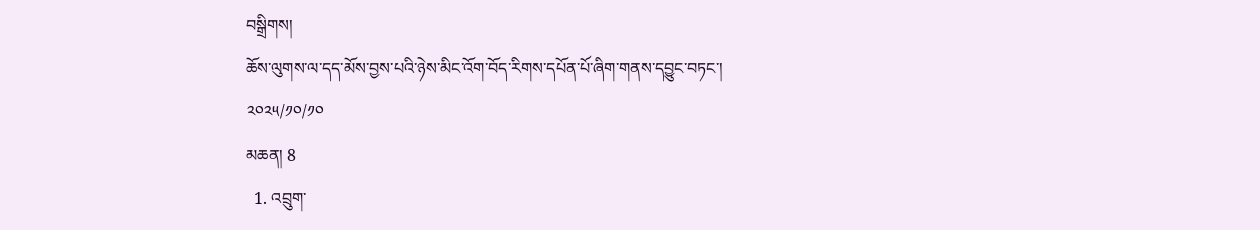བསྒྲིགས།
ཆོས་ལུགས་ལ་དད་མོས་བྱས་པའི་ཉེས་མིང་འོག་བོད་རིགས་དཔོན་པོ་ཞིག་གནས་དབྱུང་བཏང་།
༢༠༢༥/༡༠/༡༠
མཆན། 8
  1. འབྲུག་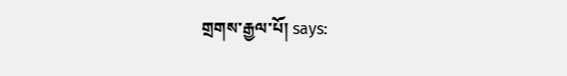གྲགས་རྒྱལ་པོ། says: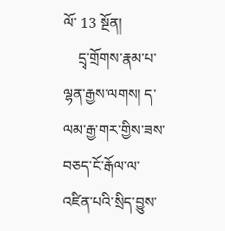ལོ་ 13 སྔོན།
    དྲྭ་གྲོགས་རྣམ་པ་ལྷན་རྒྱས་ལགས། ད་ལམ་རྒྱ་གར་གྱིས་ཟས་བཅད་ངོ་རྒོལ་ལ་འཛིན་པའི་སྲིད་བྱུས་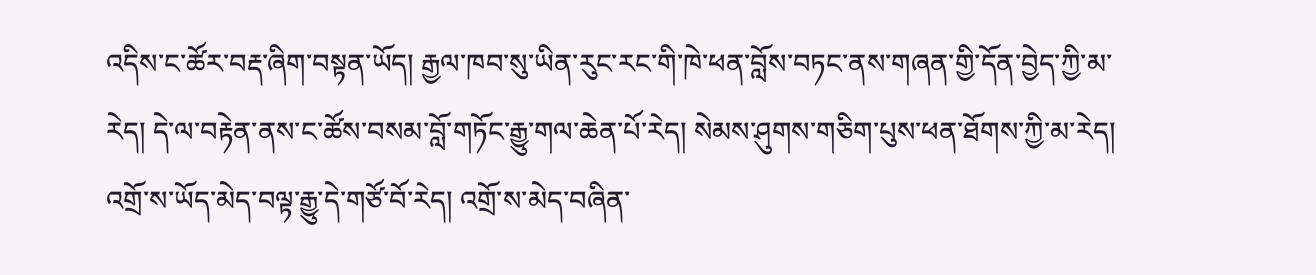འདིས་ང་ཚོར་བརྡ་ཞིག་བསྟན་ཡོད། རྒྱལ་ཁབ་སུ་ཡིན་རུང་རང་གི་ཁེ་ཕན་བློས་བཏང་ནས་གཞན་གྱི་དོན་བྱེད་ཀྱི་མ་རེད། དེ་ལ་བརྟེན་ནས་ང་ཚོས་བསམ་བློ་གཏོང་རྒྱུ་གལ་ཆེན་པོ་རེད། སེམས་ཤུགས་གཅིག་པུས་ཕན་ཐོགས་ཀྱི་མ་རེད། འགྲོ་ས་ཡོད་མེད་བལྟ་རྒྱུ་དེ་གཙོ་བོ་རེད། འགྲོ་ས་མེད་བཞིན་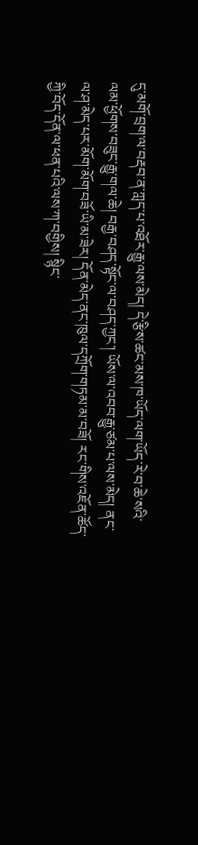དུ་མགོ་བྲག་ལ་བརྡབ་ན་ཀླད་པ་འཐོར་རྒྱུ་ལས་མེད། དེ་རྩིས་ཚང་མས་ཁ་ཡོད་ལག་ཡོད་རེ་བ་ཆེ་སའི་ལམ་ཕྱོགས་བཟུང་རྒྱུ་གལ་ཆེ། བརྒྱ་བཤད་སྟོང་ལ་བཤད་ཀྱང་། ཡོས་ལ་འབབ་རྒྱུ་ཙམ་པ་ལས་མེད། ནང་ལ་ཤ་མེད་པར་མོག་མོག་བཟོ་ཡི་མ་ཟེར། དོན་མེད་ནང་ཁུལ་དཀྲོག་གཏམ་མ་བཟོ། རང་གིས་འཇོན་ཚོད་ཀྱི་བོད་དོན་ལ་ཕན་པའི་ལས་ཀ་བགྱིས། སྙིང་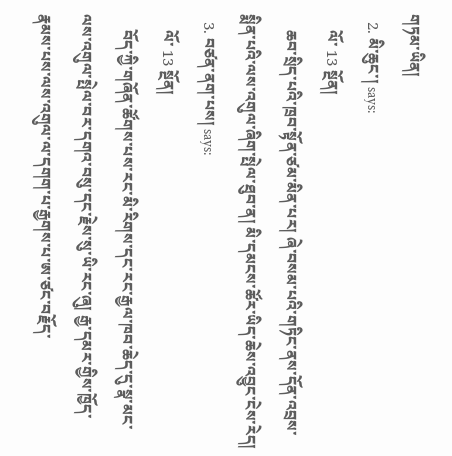གཏམ་ཡིན།
  2. མི་ཆུང་། says:
    ལོ་ 13 སྔོན།
    ཆབ་སྲིད་པའི་ཁྲབ་སྟོན་ཙམ་མིན་པར། ཞེ་བསམ་པའི་གཏིང་ནས་དོན་འབྲས་སྨིན་པའི་ལས་འགུལ་ཞིག་སྤེལ་ཐུབ་ན། མི་དམངས་ཚོར་ཡིད་ཆེས་འབྱུང་ངེས་རེད།
  3. བཙན་ནག་པས། says:
    ལོ་ 13 སྔོན།
    བོད་ཀྱི་གཞོན་ཚོགས་པས་རང་མི་རིགས་དང་རང་རྒྱལ་ཁབ་ཆེད་དུ་སྣ་མང་ལས་འགུལ་སྤེལ་བར་དགའ་བསུ་དང་རྗེས་སུ་ཡི་རང་ཞུ། རྒྱ་དམར་གྱིས་ཁྱོད་རྣམས་པས་ལས་འགུལ་ལ་དགག་པ་རྒྱགས་པ་ཨ་ཙང་བརྗོད་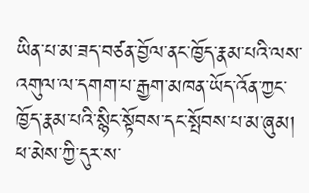ཡིན་པ་མ་ཟད་བཙན་བྱོལ་ནང་ཁྱོད་རྣམ་པའི་ལས་འགུལ་ལ་དགག་པ་རྒྱག་མཁན་ཡོད་འོན་ཀྱང་ཁྱོད་རྣམ་པའི་སྙིང་སྟོབས་དང་སྤོབས་པ་མ་ཞུམ། ཕ་མེས་ཀྱི་དུར་ས་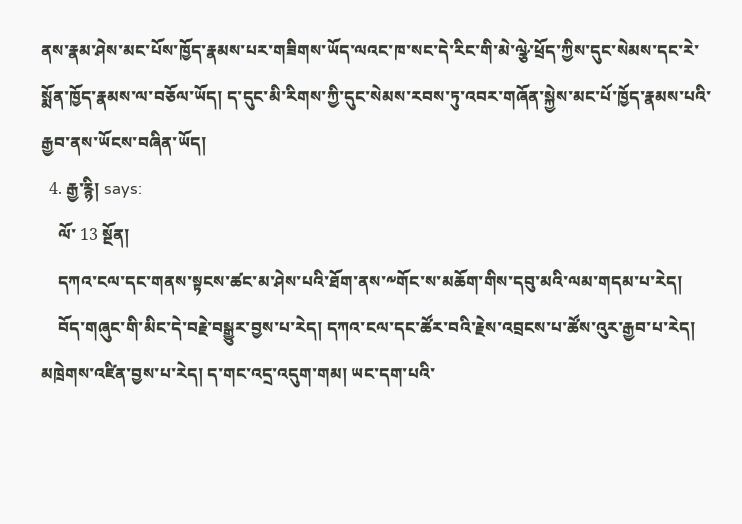ནས་རྣམ་ཤེས་མང་པོས་ཁྱོད་རྣམས་པར་གཟིགས་ཡོད་ལའང་ཁ་སང་དེ་རིང་གི་མེ་ལྩེ་ཕྲོད་ཀྱིས་དུང་སེམས་དང་རེ་སྨོན་ཁྱོད་རྣམས་ལ་བཅོལ་ཡོད། ད་དུང་མི་རིགས་ཀྱི་དུང་སེམས་རབས་ཏུ་འབར་གཞོན་སྐྱེས་མང་པོ་ཁྱོད་རྣམས་པའི་རྒྱབ་ནས་ཡོངས་བཞིན་ཡོད།
  4. རྒྱ་རྙི། says:
    ལོ་ 13 སྔོན།
    དཀའ་ངལ་དང་གནས་སྟངས་ཚང་མ་ཤེས་པའི་ཐོག་ནས་༸གོང་ས་མཆོག་གིས་དབུ་མའི་ལམ་གདམ་པ་རེད།
    བོད་གཞུང་གི་མིང་དེ་བརྗེ་བསྒྱུར་བྱས་པ་རེད། དཀའ་ངལ་དང་ཚོར་བའི་རྗེས་འབྲངས་པ་ཚོས་འུར་རྒྱབ་པ་རེད། མཁྲེགས་འཛིན་བྱས་པ་རེད། ད་གང་འདྲ་འདུག་གམ། ཡང་དག་པའི་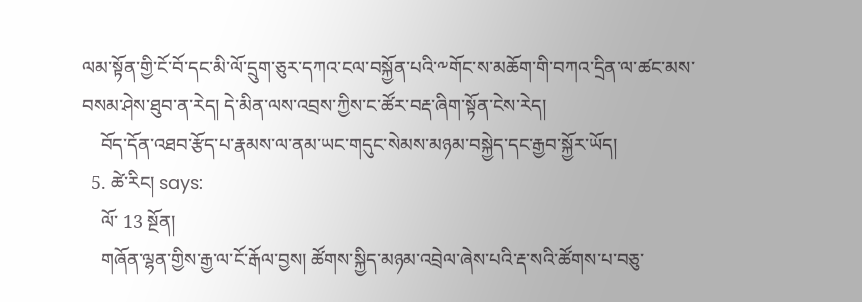ལམ་སྟོན་གྱི་ངོ་བོ་དང་མི་ལོ་དྲུག་ཅུར་དཀའ་ངལ་བསྐྱོན་པའི་༸གོང་ས་མཆོག་གི་བཀའ་དྲིན་ལ་ཚང་མས་བསམ་ཤེས་ཐུབ་ན་རེད། དེ་མིན་ལས་འབྲས་ཀྱིས་ང་ཚོར་བརྡ་ཞིག་སྟོན་ངེས་རེད།
    བོད་དོན་འཐབ་རྩོད་པ་རྣམས་ལ་ནམ་ཡང་གདུང་སེམས་མཉམ་བསྐྱེད་དང་རྒྱབ་སྐྱོར་ཡོད།
  5. ཚེ་རིང། says:
    ལོ་ 13 སྔོན།
    གཞོན་ལྷན་གྱིས་རྒྱ་ལ་ངོ་རྒོལ་བྱས། ཚོགས་སྐྱིད་མཉམ་འབྲེལ་ཞེས་པའི་རྡ་སའི་ཚོགས་པ་བཅུ་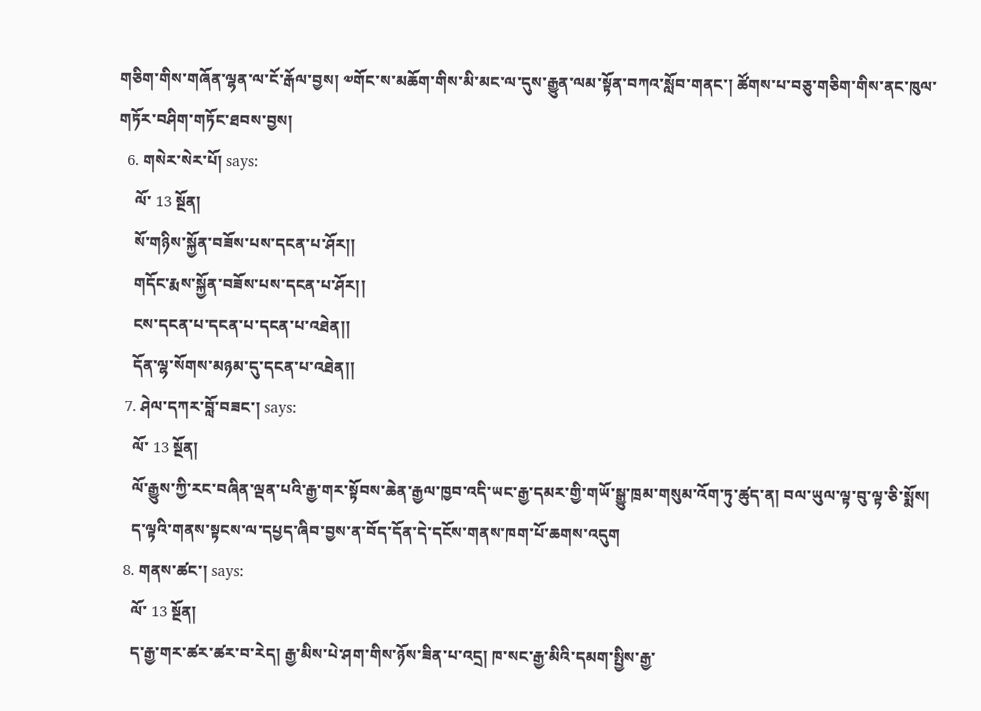གཅིག་གིས་གཞོན་ལྷན་ལ་ངོ་རྒོལ་བྱས། ༧གོང་ས་མཆོག་གིས་མི་མང་ལ་དུས་རྒྱུན་ལམ་སྟོན་བཀའ་སློབ་གནང་། ཚོགས་པ་བཅུ་གཅིག་གིས་ནང་ཁུལ་གཏོར་བཤིག་གཏོང་ཐབས་བྱས།
  6. གསེར་སེར་པོ། says:
    ལོ་ 13 སྔོན།
    སོ་གཉིས་སྐྱོན་བཟོས་པས་དངན་པ་ཤོར།།
    གདོང་རྨས་སྐྱོན་བཟོས་པས་དངན་པ་ཤོར།།
    ངས་དངན་པ་དངན་པ་དངན་པ་འཐེན།།
    དོན་ལྷ་སོགས་མཉམ་དུ་དངན་པ་འཐེན།།
  7. ཤེལ་དཀར་བློ་བཟང་། says:
    ལོ་ 13 སྔོན།
    ལོ་རྒྱུས་ཀྱི་རང་བཞིན་ལྡན་པའི་རྒྱ་གར་སྟོབས་ཆེན་རྒྱལ་ཁྱབ་འདི་ཡང་རྒྱ་དམར་གྱི་གཡོ་སྒྱུ་ཁྲམ་གསུམ་འོག་ཏུ་ཚུད་ན། བལ་ཡུལ་ལྟ་བུ་ལྟ་ཅི་སྨོས།
    ད་ལྟའི་གནས་སྟངས་ལ་དཔྱད་ཞིབ་བྱས་ན་བོད་དོན་དེ་དངོས་གནས་ཁག་པོ་ཆགས་འདུག
  8. གནས་ཚང་། says:
    ལོ་ 13 སྔོན།
    ད་རྒྱ་གར་ཚར་ཚར་བ་རེད། རྒྱ་མིས་པེ་ཤག་གིས་ཉོས་ཟིན་པ་འདྲ། ཁ་སང་རྒྱ་མིའི་དམག་སྤྱིས་རྒྱ་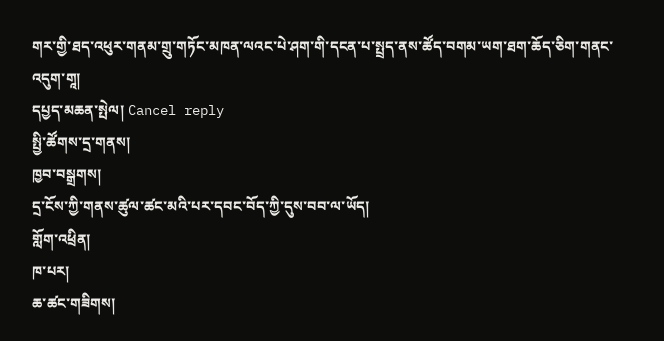གར་གྱི་ཐད་འཕུར་གནམ་གྲུ་གཏོང་མཁན་ལའང་པེ་ཤག་གི་དངན་པ་སྤྲད་ནས་ཚོད་བགམ་ཡག་ཐག་ཆོད་ཅིག་གནང་འདུག་གཱ།
དཔྱད་མཆན་སྤེལ། Cancel reply
སྤྱི་ཚོགས་དྲ་གནས།
ཁྱབ་བསྒྲགས།
དྲ་ངོས་ཀྱི་གནས་ཚུལ་ཚང་མའི་པར་དབང་བོད་ཀྱི་དུས་བབ་ལ་ཡོད།
གློག་འཕྲིན།
ཁ་པར།
ཆ་ཚང་གཟིགས།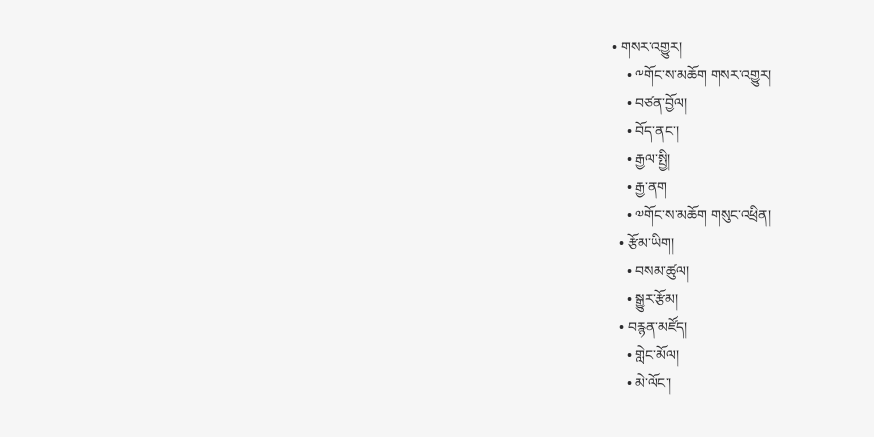• གསར་འགྱུར།
    • ༸གོང་ས་མཆོག གསར་འགྱུར།
    • བཙན་བྱོལ།
    • བོད་ནང་།
    • རྒྱལ་སྤྱི།
    • རྒྱ་ནག
    • ༧གོང་ས་མཆོག གསུང་འཕྲིན།
  • རྩོམ་ཡིག།
    • བསམ་ཚུལ།
    • སྒྱུར་རྩོམ།
  • བརྙན་མཛོད།
    • གླེང་མོལ།
    • མེ་ལོང་།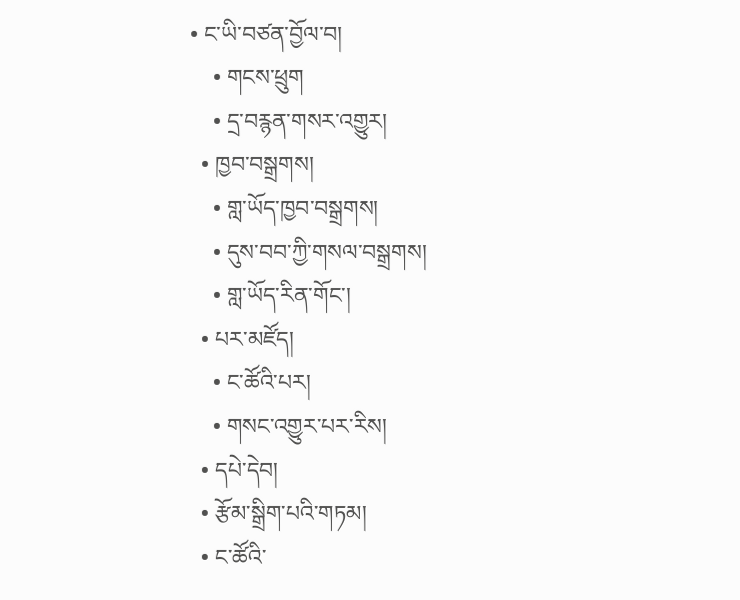• ང་ཡི་བཙན་བྱོལ་བ།
    • གངས་ཕྲུག
    • དྲ་བརྙན་གསར་འགྱུར།
  • ཁྱབ་བསྒྲགས།
    • གླ་ཡོད་ཁྱབ་བསྒྲགས།
    • དུས་བབ་ཀྱི་གསལ་བསྒྲགས།
    • གླ་ཡོད་རིན་གོང་།
  • པར་མཛོད།
    • ང་ཚོའི་པར།
    • གསང་འགྱུར་པར་རིས།
  • དཔེ་དེབ།
  • རྩོམ་སྒྲིག་པའི་གཏམ།
  • ང་ཚོའི་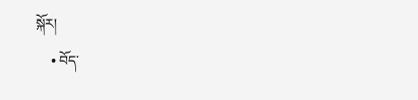སྐོར།
    • བོད་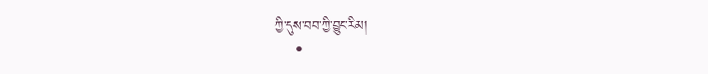ཀྱི་དུས་བབ་ཀྱི་བྱུང་རིམ།
    •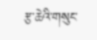རྩ་ཆེའི་གསུང་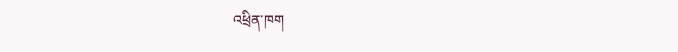འཕྲིན་ཁག